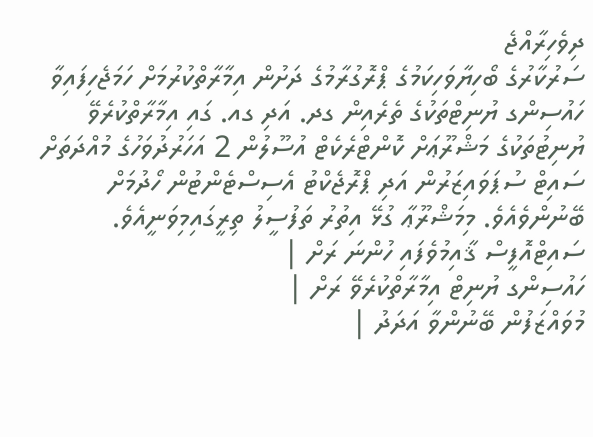ދިވެހިރާއްޖެ
ސަރުކާރުގެ ބޯހިޔާވަހިކަމުގެ ޕްރޮގުރާމުގެ ދަށުން އިމާރާތްކުރުމަށް ހަމަޖެހިފައިވާ ހައުސިންގ ޔުނިޓްތަކުގެ ތެރެއިން ގދ. އަދި ގއ. ގައި އިމާރާތްކުރެވޭ ޔުނިޓުތަކުގެ މަޝްރޫޢަށް ކޮންޓްރެކެޓް އުސޫލުން 2 އަހަރުދުވަހުގެ މުއްދަތަށް ސައިޓް ސުޕަވައިޒަރުން އަދި ޕްރޮޖެކްޓު އެސިސްޓެންޓުން ހޯދުމަށް ބޭނުންވެއެވެ. މިމަޝްރޫޢާ ގުޅޭ އިތުރު ތަފުސީލު ތިރީގައިމިވަނީއެވެ.
ސައިޓްއޮފީސް ޤާއިމުވެފައި ހުންނަ ރަށް |
ހައުސިންގ ޔުނިޓް އިމާރާތްކުރެވޭ ރަށް |
މުވައްޒަފުން ބޭނުންވާ އަދަދު |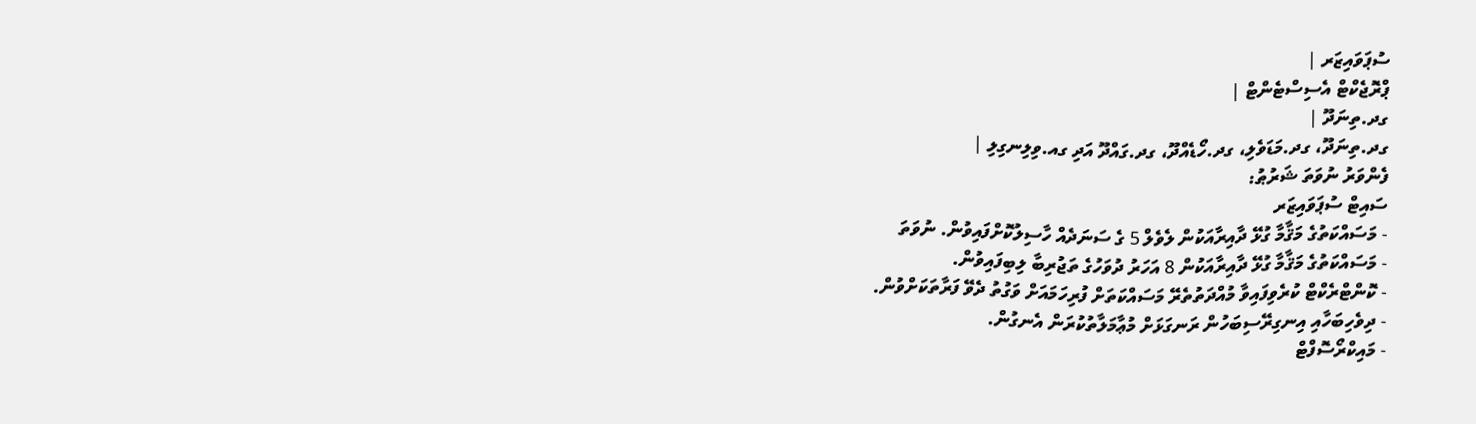ސުޕަވައިޒަރ |
ޕްރޮޖެކްޓް އެސިސްޓެންޓް |
ގދ.ތިނަދޫ |
ގދ.ތިނަދޫ، ގދ.މަޑަވެލި، ގދ.ހޯޑެއްދޫ، ގދ.ގައްދޫ އަދި ގއ.ވިލިނގިލި |
ފެންވަރު ނުވަތަ ޝަރުޠު:
ސައިޓް ސުޕަވައިޒަރ
- މަސައްކަތުގެ މަޤާމާ ގުޅޭ ދާއިރާއަކުން ލެވެލް 5 ގެ ސަނަދެއް ހާސިލުކޮށްފައިވުން. ނުވަތަ
- މަސައްކަތުގެ މަޤާމާ ގުޅޭ ދާއިރާއަކުން 8 އަހަރު ދުވަހުގެ ތަޖުރިބާ ލިބިފައިވުން.
- ކޮންޓްރެކްޓް ކުރެވިފައިވާ މުއްދަތުތެރޭ މަސައްކަތަށް ފުރިހަމައަށް ވަގުތު ދެވޭ ފަރާތަކަށްވުން.
- ދިވެހިބަހާއި އިނގިރޭސިބަހުން ރަނގަޅަށް މުޢާމަލާތުކުރަން އެނގުން.
- މައިކްރޯސޮފްޓް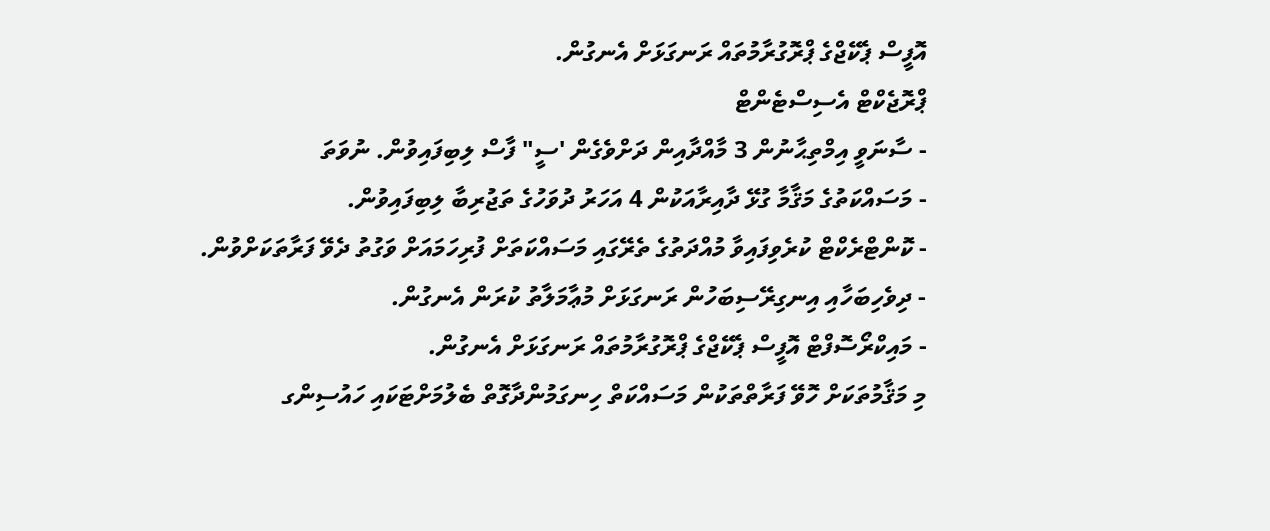އޮފީސް ޕެކޭޖްގެ ޕްރޮގުރާމުތައް ރަނގަޅަށް އެނގުން.
ޕްރޮޖެކްޓް އެސިސްޓެންޓް
- ސާނަވީ އިމްތިޙާނުން 3 މާއްދާއިން ދަށްވެގެން 'ސީ" ފާސް ލިބިފައިވުން. ނުވަތަ
- މަސައްކަތުގެ މަޤާމާ ގުޅޭ ދާއިރާއަކުން 4 އަހަރު ދުވަހުގެ ތަޖުރިބާ ލިބިފައިވުން.
- ކޮންޓްރެކްޓް ކުރެވިފައިވާ މުއްދަތުގެ ތެރޭގައި މަސައްކަތަށް ފުރިހަމައަށް ވަގުތު ދެވޭ ފަރާތަކަށްވުން.
- ދިވެހިބަހާއި އިނގިރޭސިބަހުން ރަނގަޅަށް މުޢާމަލާތު ކުރަން އެނގުން.
- މައިކްރޯސޮފްޓް އޮފީސް ޕެކޭޖްގެ ޕްރޮގުރާމުތައް ރަނގަޅަށް އެނގުން.
މި މަޤާމުތަކަށް ހޮވޭ ފަރާތްތަކުން މަސައްކަތް ހިނގަމުންދާގޮތް ބެލުމަށްޓަކައި ހައުސިންގ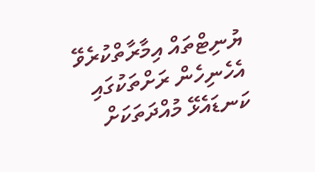ޔުނިޓްތައް އިމާރާތްކުރެވޭ އެހެނިހެން ރަށްތަކުގައި ކަނޑައެޅޭ މުއްދަތަކަށް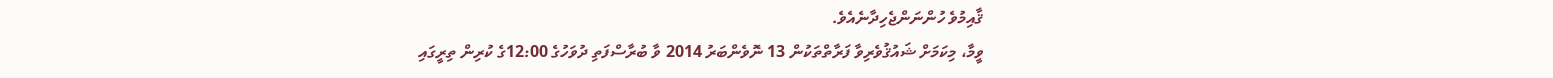ޤާއިމުވެ ހުންނަންޖެހިދާނެއެވެ.
ވީމާ، މިކަމަށް ޝައުޤުވެރިވާ ފަރާތްތަކުން 13 ނޮވެންބަރު 2014 ވާ ބުރާސްފަތި ދުވަހުގެ 12:00ގެ ކުރިން ތިރީގައި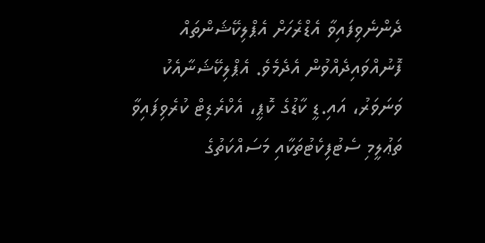ދެންނެވިފައިވާ އެޑްރެހަށް އެޕްލިކޭޝަންތައް ފޮނުއްވައިދެއްވުން އެދެމެވެ. އެޕްލިކޭޝަނާއެކު ވަނަވަރު، އައި.ޑީ ކާޑުގެ ކޮޕީ، އެކްރެޑިޓް ކުރެވިފައިވާ ތަޢުލީމި ސެޓުފިކެޓުތަކާއި މަސައްކަތުގެ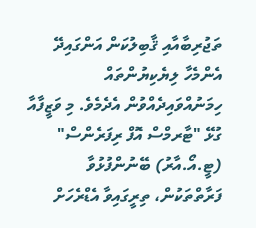ތަޖުރިބާއާއި ޤާބިލުކަން އަންގައިދޭ އެންމެހާ ލިޔެކިޔުންތައް ހިމަނުއްވައިދެއްވުން އެދެމެވެ. މި ވަޒީފާއާ ގުޅޭ "ޓާރމްސް އޮފް ރިފަރެންސް" (ޓީ.އޯ.އާރު) ބޭނުންފުޅުވާ ފަރާތްތަކުން، ތިރީގައިވާ އެޑްރެހަށް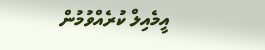އީމެއިލް ކުރެއްވުމުން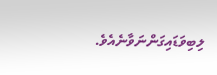ލިބިވަޑައިގަންނަވާނެއެވެ.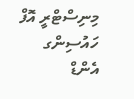މިނިސްޓްރީ އޮފް ހައުސިންގ އެންޑް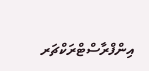އިންފްރާސްޓްރަކްޗަރ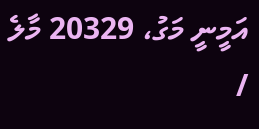އަމީނީ މަގު، 20329 މާލެ /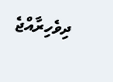ދިވެހިރާއްޖެ